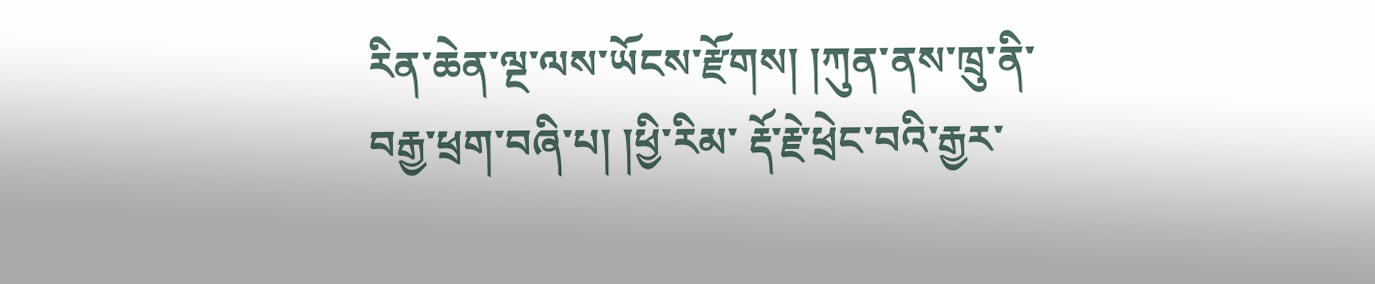རིན་ཆེན་ལྔ་ལས་ཡོངས་རྫོགས། །ཀུན་ནས་ཁྲུ་ནི་བརྒྱ་ཕྲག་བཞི་པ། །ཕྱི་རིམ་ རྡོ་རྗེ་ཕྲེང་བའི་རྒྱར་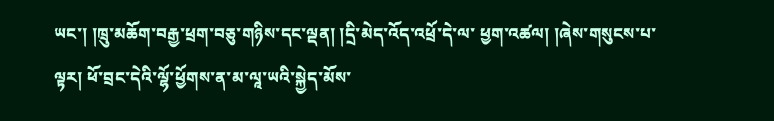ཡང་། །ཁྲུ་མཆོག་བརྒྱ་ཕྲག་བཅུ་གཉིས་དང་ལྡན། །དྲི་མེད་འོད་འཕྲོ་དེ་ལ་ ཕྱག་འཚལ། །ཞེས་གསུངས་པ་ལྟར། ཕོ་བྲང་དེའི་ལྷོ་ཕྱོགས་ན་མ་ལཱ་ཡའི་སྐྱེད་མོས་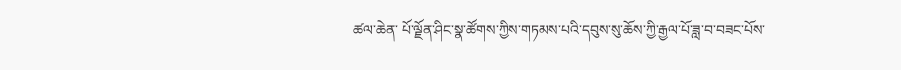ཚལ་ཆེན་ པོ་ལྗོན་ཤིང་སྣ་ཚོགས་ཀྱིས་གཏམས་པའི་དབུས་སུ་ཆོས་ཀྱི་རྒྱལ་པོ་ཟླ་བ་བཟང་པོས་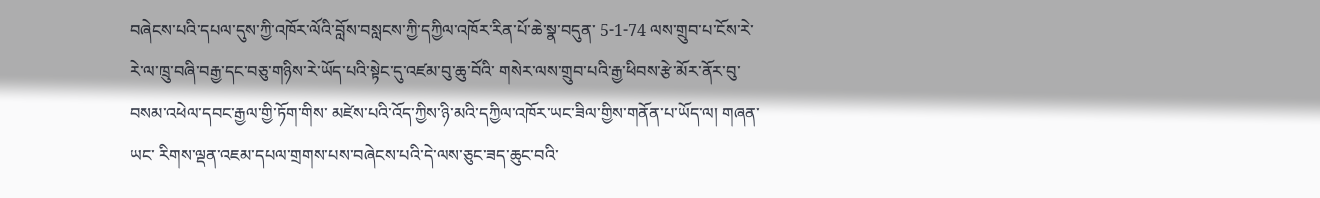བཞེངས་པའི་དཔལ་དུས་ཀྱི་འཁོར་ལོའི་བློས་བསླངས་ཀྱི་དཀྱིལ་འཁོར་རིན་པོ་ཆེ་སྣ་བདུན་ 5-1-74 ལས་གྲུབ་པ་ངོས་རེ་རེ་ལ་ཁྲུ་བཞི་བརྒྱ་དང་བཅུ་གཉིས་རེ་ཡོད་པའི་སྟེང་དུ་འཛམ་བུ་ཆུ་བོའི་ གསེར་ལས་གྲུབ་པའི་རྒྱ་ཕིབས་རྩེ་མོར་ནོར་བུ་བསམ་འཕེལ་དབང་རྒྱལ་གྱི་ཏོག་གིས་ མཛེས་པའི་འོད་ཀྱིས་ཉི་མའི་དཀྱིལ་འཁོར་ཡང་ཟིལ་གྱིས་གནོན་པ་ཡོད་ལ། གཞན་ཡང་ རིགས་ལྡན་འཇམ་དཔལ་གྲགས་པས་བཞེངས་པའི་དེ་ལས་ཅུང་ཟད་ཆུང་བའི་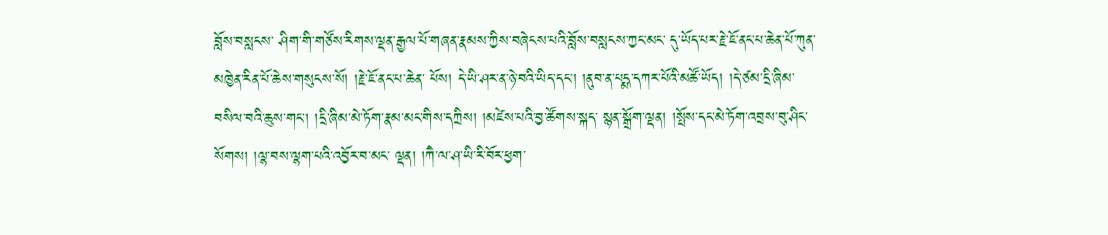བློས་བསླངས་ ཤིག་གི་གཙོས་རིགས་ལྡན་རྒྱལ་པོ་གཞན་རྣམས་ཀྱིས་བཞེངས་པའི་བློས་བསླངས་ཀྱང་མང་ དུ་ཡོད་པར་རྗེ་ཇོ་ནང་པ་ཆེན་པོ་ཀུན་མཁྱེན་རིན་པོ་ཆེས་གསུངས་སོ། །རྗེ་ཇོ་ནང་པ་ཆེན་ པོས། དེ་ཡི་ཤར་ན་ཉེ་བའི་ཡིད་དང་། །ནུབ་ན་པདྨ་དཀར་པོའི་མཚོ་ཡོད། །དེ་ཙམ་དྲི་ཞིམ་ བསིལ་བའི་ཆུས་གང་། །དྲི་ཞིམ་མེ་ཏོག་རྣམ་མང་གིས་དཀྲིས། །མཛེས་པའི་བྱ་ཚོགས་སྐད་ སྙན་སྒྲོག་ལྡན། །སྤོས་དང་མེ་ཏོག་འབྲས་བུ་ཤིང་སོགས། །ལྷ་བས་ལྷག་པའི་འབྱོར་བ་མང་ ལྡན། །ཀཻ་ལ་ཤ་ཡི་རི་བོར་ཕྱག་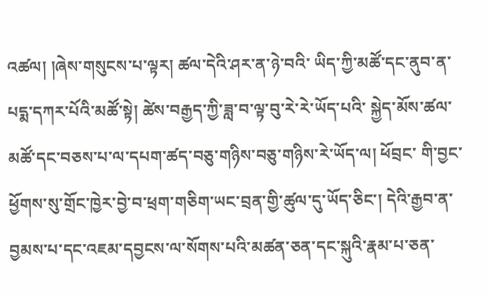འཚལ། །ཞེས་གསུངས་པ་ལྟར། ཚལ་དེའི་ཤར་ན་ཉེ་བའི་ ཡིད་ཀྱི་མཚོ་དང་ནུབ་ན་པདྨ་དཀར་པོའི་མཚོ་སྟེ། ཚེས་བརྒྱད་ཀྱི་ཟླ་བ་ལྟ་བུ་རེ་རེ་ཡོད་པའི་ སྐྱེད་མོས་ཚལ་མཚོ་དང་བཅས་པ་ལ་དཔག་ཚད་བཅུ་གཉིས་བཅུ་གཉིས་རེ་ཡོད་ལ། ཕོབྲང་ གི་བྱང་ཕྱོགས་སུ་གྲོང་ཁྱེར་བྱེ་བ་ཕྲག་གཅིག་ཡང་བྲན་གྱི་ཚུལ་དུ་ཡོད་ཅིང་། དེའི་རྒྱབ་ན་ བྱམས་པ་དང་འཇམ་དབྱངས་ལ་སོགས་པའི་མཚན་ཅན་དང་སྐུའི་རྣམ་པ་ཅན་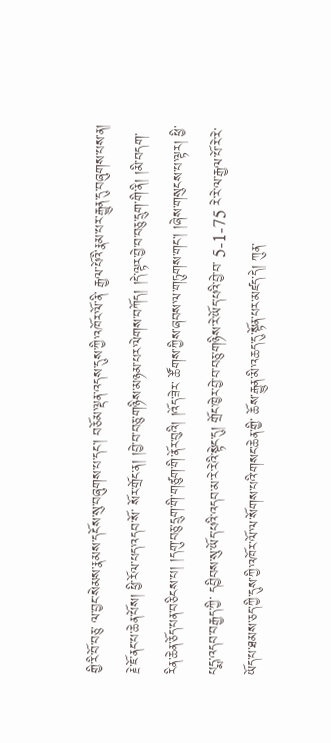གྱི་རི་བོ་བཅུ་ ལ་བྱང་སེམས་རྣམས་དངོས་སུ་བཞུགས་པ་དང་། བཅོམ་ལྡན་འདས་དུས་ཀྱི་འཁོར་ལོ་ནི་ རྒྱལ་པོའི་རྣམ་པར་རྒྱུན་དུ་བཞུགས་པས་ན། རྗེ་ཇོ་ནང་པ་ཆེན་པོས། ཕྱི་རོལ་པད་འདབ་སོ་ སོར་གྲོང་ན། །བྱེ་བ་བཅུ་གཉིས་མཉམ་པར་ལེགས་བཀོད། །དེ་ལྟར་བྱེ་བ་བཅུ་དྲུག་གི་ནི། །མི་བདག་རིན་ཆེན་ཅོད་པན་བཅིངས་པ། །དགུ་བཅུ་དྲུག་གི་གཙུག་གི་ནོར་བུའི། །འོད་ཟེར་ ཚོགས་ཀྱིས་ཞབས་ལ་གཏུགས་གང་། །ཞེས་གསུངས་པ་ལྟར། ཕྱི་པདྨ་འདབ་བརྒྱད་ཀྱི་ དབྱིབས་སུ་ཡོད་པའི་འདབ་མ་རེ་རེའི་སྟེང་དུ། གྲོང་ཁྱེར་བྱེ་བ་བཅུ་གཉིས་རེ་ཡོད་པའི་བྱེ་བ་ 5-1-75 རེ་རེ་ལ་རྒྱལ་པོ་རེ་རེ་ཡོད་པ་ཐམས་ཅད་ཀྱི་དུས་ཀྱི་འཁོར་ལོ་ལ་སོགས་པའི་གསང་ཆེན་གྱི་ ཆོས་རྒྱུན་མི་འཆད་དུ་སྟོན་པར་མཛད་དེ། ཀུན་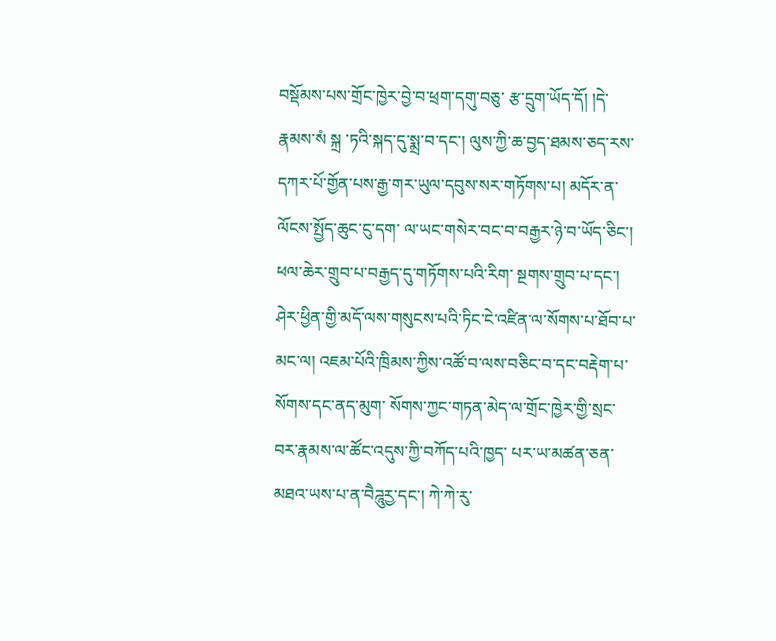བསྡོམས་པས་གྲོང་ཁྱེར་བྱེ་བ་ཕྲག་དགུ་བཅུ་ རྩ་དྲུག་ཡོད་དོ། །དེ་རྣམས་སཾ སྐྲ ་ཏའི་སྐད་དུ་སྨྲ་བ་དང་། ལུས་ཀྱི་ཆ་བྱད་ཐམས་ཅད་རས་ དཀར་པོ་གྱོན་པས་རྒྱ་གར་ཡུལ་དབུས་སར་གཏོགས་པ། མདོར་ན་ལོངས་སྤྱོད་ཆུང་ངུ་དག་ ལ་ཡང་གསེར་བང་བ་བརྒྱར་ཉེ་བ་ཡོད་ཅིང་། ཕལ་ཆེར་གྲུབ་པ་བརྒྱད་དུ་གཏོགས་པའི་རིག་ སྔགས་གྲུབ་པ་དང་། ཤེར་ཕྱིན་གྱི་མདོ་ལས་གསུངས་པའི་ཏིང་ངེ་འཛིན་ལ་སོགས་པ་ཐོབ་པ་ མང་ལ། འཇམ་པོའི་ཁྲིམས་ཀྱིས་འཚོ་བ་ལས་བཅིང་བ་དང་བརྡེག་པ་སོགས་དང་ནད་མུག་ སོགས་ཀྱང་གཏན་མེད་ལ་གྲོང་ཁྱེར་གྱི་སྲང་བར་རྣམས་ལ་ཚོང་འདུས་ཀྱི་བཀོད་པའི་ཁྱད་ པར་ཡ་མཚན་ཅན་མཐའ་ཡས་པ་ན་བཻཌཱུརྱ་དང་། ཀེ་ཀེ་རུ་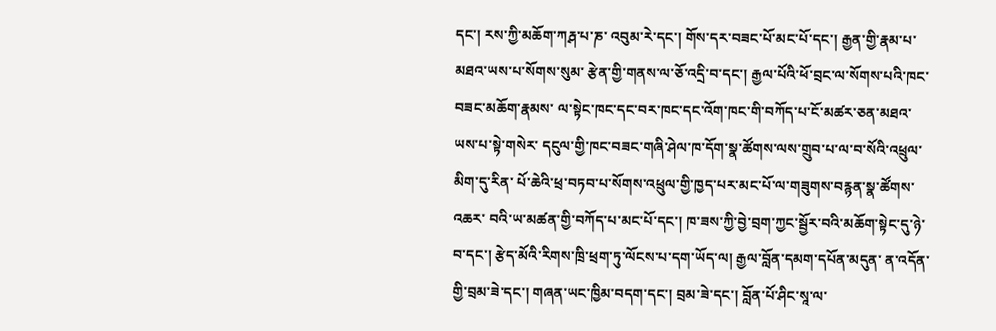དང་། རས་ཀྱི་མཆོག་ཀརྴ་པ་ཎ་ འབུམ་རེ་དང་། གོས་དར་བཟང་པོ་མང་པོ་དང་། རྒྱན་གྱི་རྣམ་པ་མཐའ་ཡས་པ་སོགས་སུམ་ རྩེན་གྱི་གནས་ལ་ཅོ་འདྲི་བ་དང་། རྒྱལ་པོའི་ཕོ་བྲང་ལ་སོགས་པའི་ཁང་བཟང་མཆོག་རྣམས་ ལ་སྟེང་ཁང་དང་བར་ཁང་དང་འོག་ཁང་གི་བཀོད་པ་ངོ་མཚར་ཅན་མཐའ་ཡས་པ་སྟེ་གསེར་ དངུལ་གྱི་ཁང་བཟང་གཞི་ཤེལ་ཁ་དོག་སྣ་ཚོགས་ལས་གྲུབ་པ་ལ་བ་སོའི་འཕྲུལ་མིག་དུ་རིན་ པོ་ཆེའི་ཕྲ་བཏབ་པ་སོགས་འཕྲུལ་གྱི་ཁྱད་པར་མང་པོ་ལ་གཟུགས་བརྙན་སྣ་ཚོགས་འཆར་ བའི་ཡ་མཚན་གྱི་བཀོད་པ་མང་པོ་དང་། ཁ་ཟས་ཀྱི་བྱེ་བྲག་ཀྱང་སྦྱོར་བའི་མཆོག་སྟེང་དུ་ཉེ་ བ་དང་། རྩེད་མོའི་རིགས་ཁྲི་ཕྲག་ཏུ་ལོངས་པ་དག་ཡོད་ལ། རྒྱལ་བློན་དམག་དཔོན་མདུན་ ན་འདོན་གྱི་བྲམ་ཟེ་དང་། གཞན་ཡང་ཁྱིམ་བདག་དང་། བྲམ་ཟེ་དང་། བློན་པོ་ཤིང་སཱ་ལ་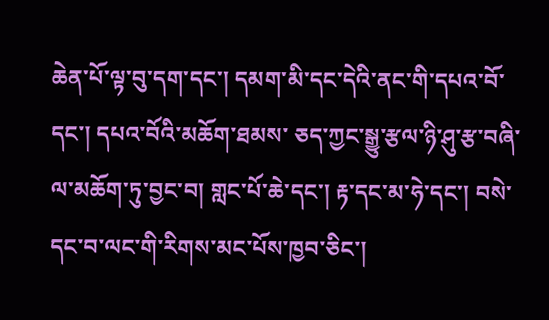ཆེན་པོ་ལྟ་བུ་དག་དང་། དམག་མི་དང་དེའི་ནང་གི་དཔའ་བོ་དང་། དཔའ་བོའི་མཆོག་ཐམས་ ཅད་ཀྱང་སྒྱུ་རྩལ་ཉི་ཤུ་རྩ་བཞི་ལ་མཆོག་ཏུ་བྱང་བ། གླང་པོ་ཆེ་དང་། རྟ་དང་མ་ཧེ་དང་། བསེ་ དང་བ་ལང་གི་རིགས་མང་པོས་ཁྱབ་ཅིང་།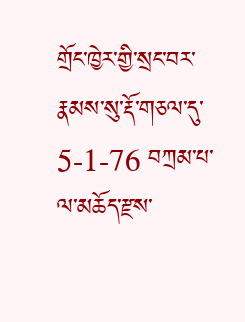གྲོང་ཁྱེར་གྱི་སྲང་བར་རྣམས་སུ་རྡོ་གཅལ་དུ་ 5-1-76 བཀྲམ་པ་ལ་མཆོད་རྫས་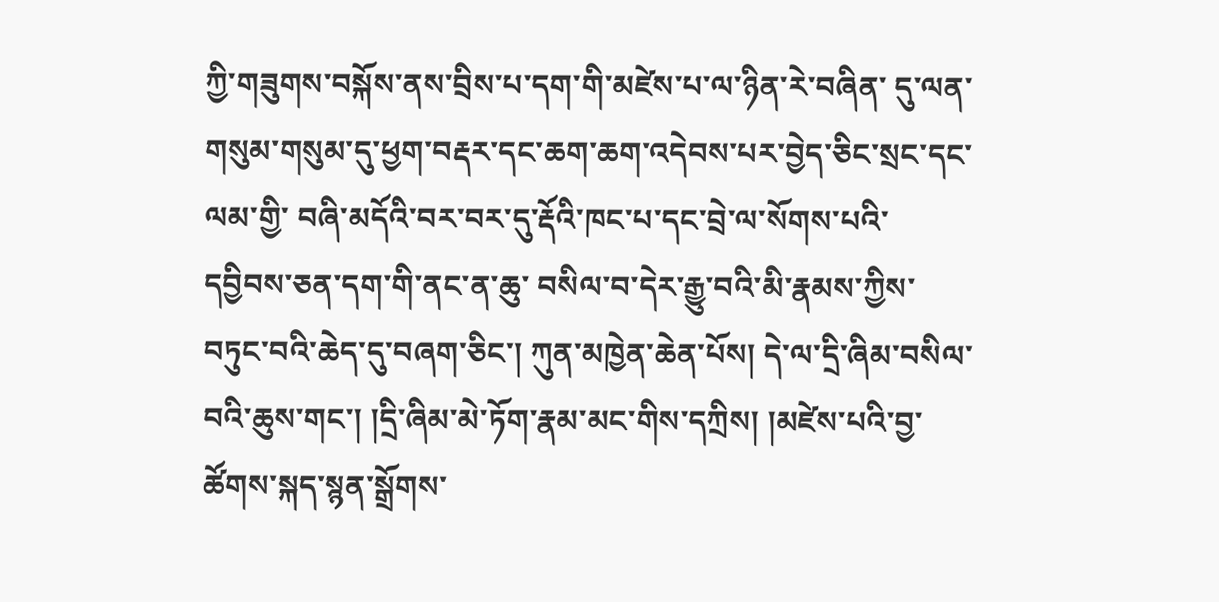ཀྱི་གཟུགས་བསྐོས་ནས་བྲིས་པ་དག་གི་མཛེས་པ་ལ་ཉིན་རེ་བཞིན་ དུ་ལན་གསུམ་གསུམ་དུ་ཕྱག་བརྡར་དང་ཆག་ཆག་འདེབས་པར་བྱེད་ཅིང་སྲང་དང་ལམ་གྱི་ བཞི་མདོའི་བར་བར་དུ་རྡོའི་ཁང་པ་དང་བྲེ་ལ་སོགས་པའི་དབྱིབས་ཅན་དག་གི་ནང་ན་ཆུ་ བསིལ་བ་དེར་རྒྱུ་བའི་མི་རྣམས་ཀྱིས་བཏུང་བའི་ཆེད་དུ་བཞག་ཅིང་། ཀུན་མཁྱེན་ཆེན་པོས། དེ་ལ་དྲི་ཞིམ་བསིལ་བའི་ཆུས་གང་། །དྲི་ཞིམ་མེ་ཏོག་རྣམ་མང་གིས་དཀྲིས། །མཛེས་པའི་བྱ་ ཚོགས་སྐད་སྙན་སྒྲོགས་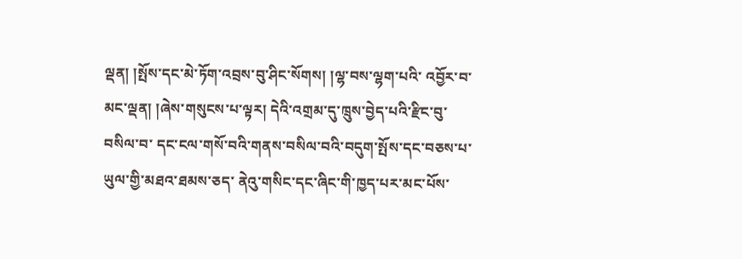ལྡན། །སྤོས་དང་མེ་ཏོག་འབྲས་བུ་ཤིང་སོགས། །ལྷ་བས་ལྷག་པའི་ འབྱོར་བ་མང་ལྡན། །ཞེས་གསུངས་པ་ལྟར། དེའི་འགྲམ་དུ་ཁྲུས་བྱེད་པའི་རྫིང་བུ་བསིལ་བ་ དང་ངལ་གསོ་བའི་གནས་བསིལ་བའི་བདུག་སྤོས་དང་བཅས་པ་ཡུལ་གྱི་མཐའ་ཐམས་ཅད་ ནེའུ་གསིང་དང་ཞིང་གི་ཁྱད་པར་མང་པོས་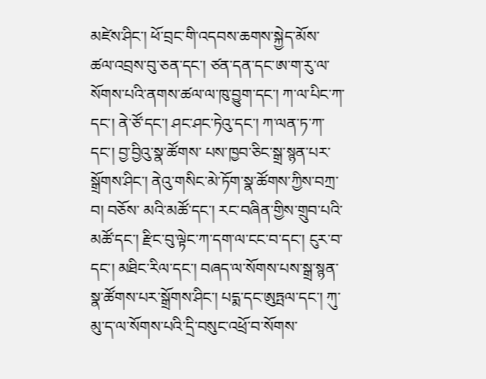མཛེས་ཤིང་། ཕོ་བྲང་གི་འདབས་ཆགས་སྐྱེད་མོས་ ཚལ་འབྲས་བུ་ཅན་དང་། ཙན་དན་དང་ཨ་ག་རུ་ལ་སོགས་པའི་ནགས་ཚལ་ལ་ཁུ་བྱུག་དང་། ཀ་ལ་པིང་ཀ་དང་། ནེ་ཙོ་དང་། ཤང་ཤང་ཏེའུ་དང་། ཀ་ལན་ཏ་ཀ་དང་། བྱ་བྱིའུ་སྣ་ཚོགས་ པས་ཁྱབ་ཅིང་སྒྲ་སྙན་པར་སྒྲོགས་ཤིང་། ནེའུ་གསིང་མེ་ཏོག་སྣ་ཚོགས་ཀྱིས་བཀྲ་བ། བཅོས་ མའི་མཚོ་དང་། རང་བཞིན་གྱིས་གྲུབ་པའི་མཚོ་དང་། རྫིང་བུ་ལྟེང་ཀ་དག་ལ་ངང་བ་དང་། ངུར་བ་དང་། མཐིང་རིལ་དང་། བཞད་ལ་སོགས་པས་སྒྲ་སྙན་སྣ་ཚོགས་པར་སྒྲོགས་ཤིང་། པདྨ་དང་ཨུཏྤལ་དང་། ཀུ་མུ་ད་ལ་སོགས་པའི་དྲི་བསུང་འཕྲོ་བ་སོགས་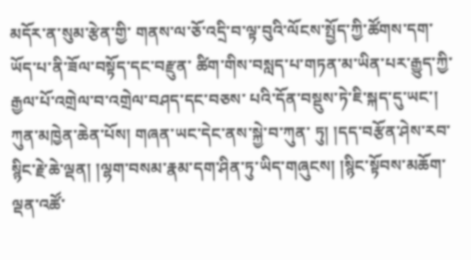མདོར་ན་སུམ་རྩེན་གྱི་ གནས་ལ་ཅོ་འདྲི་བ་ལྟ་བུའི་ལོངས་སྤྱོད་ཀྱི་ཚོགས་དག་ཡོད་པ་ནི་ཟོལ་བསྟོད་དང་བརྫུན་ ཚིག་གིས་བསླད་པ་གཏན་མ་ཡིན་པར་རྒྱུད་ཀྱི་རྒྱལ་པོ་འགྲེལ་བ་འགྲེལ་བཤད་དང་བཅས་ པའི་དོན་བསྡུས་ཏེ་ཇི་སྐད་དུ་ཡང་། ཀུན་མཁྱེན་ཆེན་པོས། གཞན་ཡང་དེང་ནས་སྐྱེ་བ་ཀུན་ ཏུ། །དད་བརྩོན་ཤེས་རབ་སྙིང་རྗེ་ཆེ་ལྡན། །ལྷག་བསམ་རྣམ་དག་ཤིན་ཏུ་ཡིད་གཞུངས། །སྙིང་སྟོབས་མཆོག་ལྡན་འཚོ་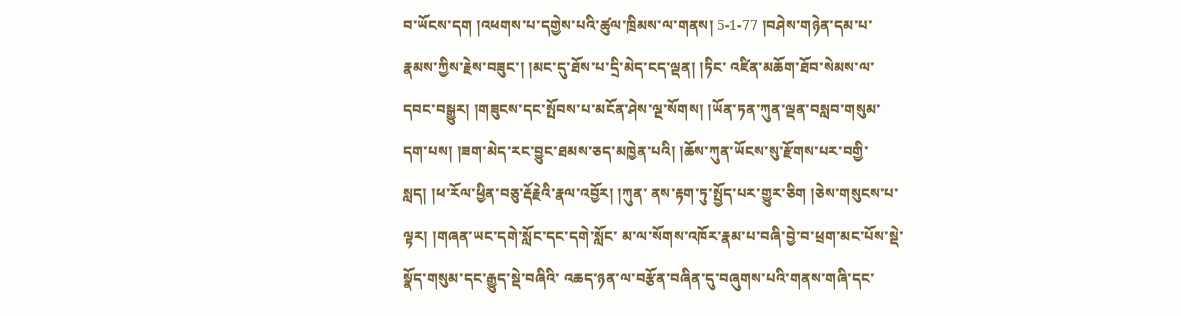བ་ཡོངས་དག །འཕགས་པ་དགྱེས་པའི་ཚུལ་ཁྲིམས་ལ་གནས། 5-1-77 །བཤེས་གཉེན་དམ་པ་རྣམས་ཀྱིས་རྗེས་བཟུང་། །མང་དུ་ཐོས་པ་དྲི་མེད་ངད་ལྡན། །ཏིང་ འཛིན་མཆོག་ཐོབ་སེམས་ལ་དབང་བསྒྱུར། །གཟུངས་དང་སྤོབས་པ་མངོན་ཤེས་ལྔ་སོགས། །ཡོན་ཏན་ཀུན་ལྡན་བསླབ་གསུམ་དག་པས། །ཟག་མེད་རང་བྱུང་ཐམས་ཅད་མཁྱེན་པའི། །ཆོས་ཀུན་ཡོངས་སུ་རྫོགས་པར་བགྱི་སླད། །ཕ་རོལ་ཕྱིན་བཅུ་རྡོརྗེའི་རྣལ་འབྱོར། །ཀུན་ ནས་རྟག་ཏུ་སྤྱོད་པར་གྱུར་ཅིག །ཅེས་གསུངས་པ་ལྟར། །གཞན་ཡང་དགེ་སློང་དང་དགེ་སློང་ མ་ལ་སོགས་འཁོར་རྣམ་པ་བཞི་བྱེ་བ་ཕྲག་མང་པོས་སྡེ་སྣོད་གསུམ་དང་རྒྱུད་སྡེ་བཞིའི་ འཆད་ཉན་ལ་བརྩོན་བཞིན་དུ་བཞུགས་པའི་གནས་གཞི་དང་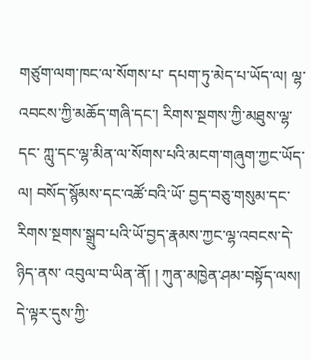གཙུག་ལག་ཁང་ལ་སོགས་པ་ དཔག་ཏུ་མེད་པ་ཡོད་ལ། ལྷ་འབངས་ཀྱི་མཆོད་གཞི་དང་། རིགས་སྔགས་ཀྱི་མཐུས་ལྷ་དང་ ཀླུ་དང་ལྷ་མིན་ལ་སོགས་པའི་མངག་གཞུག་ཀྱང་ཡོད་ལ། བསོད་སྙོམས་དང་འཚོ་བའི་ཡོ་ བྱད་བཅུ་གསུམ་དང་རིགས་སྔགས་སྒྲུབ་པའི་ཡོ་བྱད་རྣམས་ཀྱང་ལྷ་འབངས་དེ་ཉིད་ནས་ འབུལ་བ་ཡིན་ནོ། ། ཀུན་མཁྱེན་ཤམ་བསྟོད་ལས། དེ་ལྟར་དུས་ཀྱི་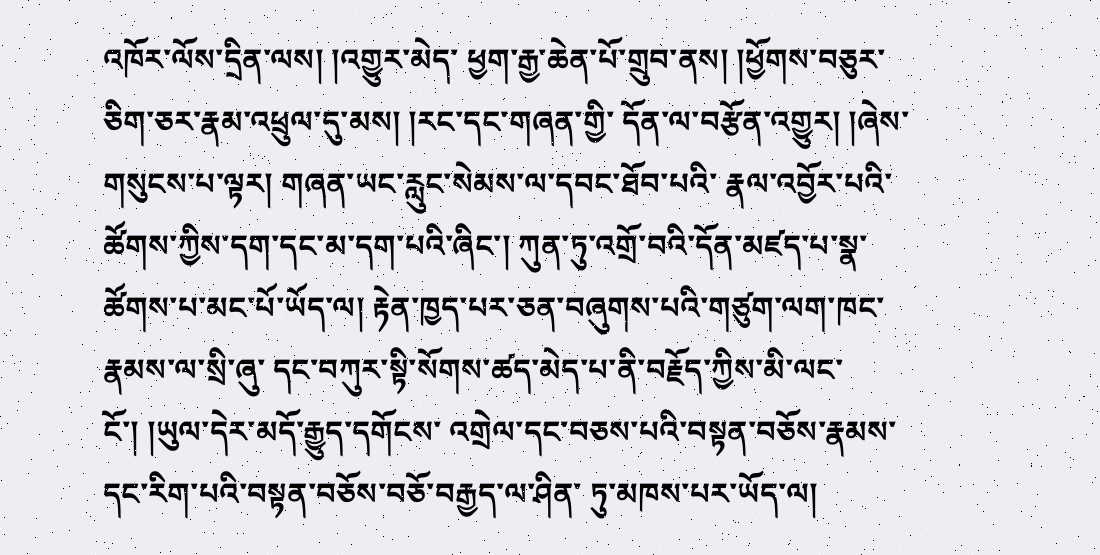འཁོར་ལོས་དྲིན་ལས། །འགྱུར་མེད་ ཕྱག་རྒྱ་ཆེན་པོ་གྲུབ་ནས། །ཕྱོགས་བཅུར་ཅིག་ཅར་རྣམ་འཕྲུལ་དུ་མས། །རང་དང་གཞན་གྱི་ དོན་ལ་བརྩོན་འགྱུར། །ཞེས་གསུངས་པ་ལྟར། གཞན་ཡང་རླུང་སེམས་ལ་དབང་ཐོབ་པའི་ རྣལ་འབྱོར་པའི་ཚོགས་ཀྱིས་དག་དང་མ་དག་པའི་ཞིང་། ཀུན་ཏུ་འགྲོ་བའི་དོན་མཛད་པ་སྣ་ ཚོགས་པ་མང་པོ་ཡོད་ལ། རྟེན་ཁྱད་པར་ཅན་བཞུགས་པའི་གཙུག་ལག་ཁང་རྣམས་ལ་སྲི་ཞུ་ དང་བཀུར་སྟི་སོགས་ཚད་མེད་པ་ནི་བརྗོད་ཀྱིས་མི་ལང་ངོ་། །ཡུལ་དེར་མདོ་རྒྱུད་དགོངས་ འགྲེལ་དང་བཅས་པའི་བསྟན་བཅོས་རྣམས་དང་རིག་པའི་བསྟན་བཅོས་བཅོ་བརྒྱད་ལ་ཤིན་ ཏུ་མཁས་པར་ཡོད་ལ།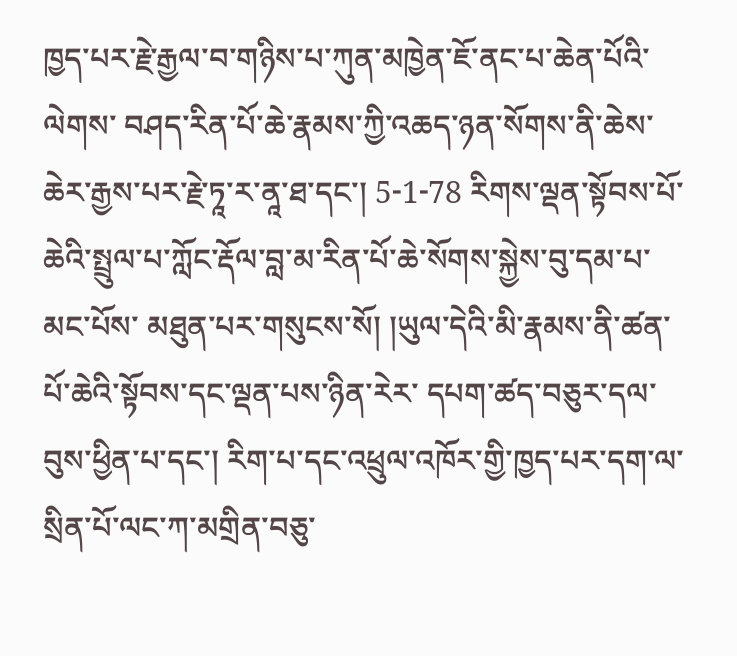ཁྱད་པར་རྗེ་རྒྱལ་བ་གཉིས་པ་ཀུན་མཁྱེན་ཇོ་ནང་པ་ཆེན་པོའི་ལེགས་ བཤད་རིན་པོ་ཆེ་རྣམས་ཀྱི་འཆད་ཉན་སོགས་ནི་ཆེས་ཆེར་རྒྱས་པར་རྗེ་ཏཱ་ར་ནཱ་ཐ་དང་། 5-1-78 རིགས་ལྡན་སྟོབས་པོ་ཆེའི་སྤྲུལ་པ་ཀློང་རྡོལ་བླ་མ་རིན་པོ་ཆེ་སོགས་སྐྱེས་བུ་དམ་པ་མང་པོས་ མཐུན་པར་གསུངས་སོ། །ཡུལ་དེའི་མི་རྣམས་ནི་ཚན་པོ་ཆེའི་སྟོབས་དང་ལྡན་པས་ཉིན་རེར་ དཔག་ཚད་བཅུར་དལ་བུས་ཕྱིན་པ་དང་། རིག་པ་དང་འཕྲུལ་འཁོར་གྱི་ཁྱད་པར་དག་ལ་ སྲིན་པོ་ལང་ཀ་མགྲིན་བཅུ་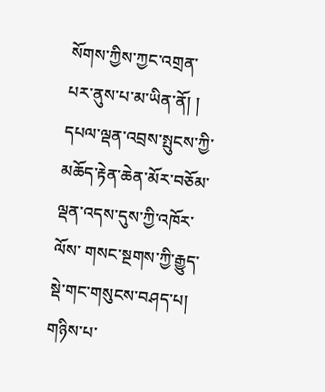སོགས་ཀྱིས་ཀྱང་འགྲན་པར་ནུས་པ་མ་ཡིན་ནོ། ། དཔལ་ལྡན་འབྲས་སྤུངས་ཀྱི་མཆོད་རྟེན་ཆེན་མོར་བཅོམ་ལྡན་འདས་དུས་ཀྱི་འཁོར་ལོས་ གསང་སྔགས་ཀྱི་རྒྱུད་སྡེ་གང་གསུངས་བཤད་པ། གཉིས་པ་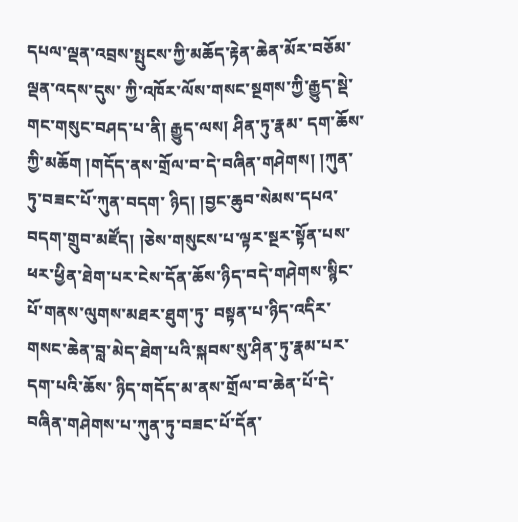དཔལ་ལྡན་འབྲས་སྤུངས་ཀྱི་མཆོད་རྟེན་ཆེན་མོར་བཅོམ་ལྡན་འདས་དུས་ ཀྱི་འཁོར་ལོས་གསང་སྔགས་ཀྱི་རྒྱུད་སྡེ་གང་གསུང་བཤད་པ་ནི། རྒྱུད་ལས། ཤིན་ཏུ་རྣམ་ དག་ཆོས་ཀྱི་མཆོག །གདོད་ནས་གྲོལ་བ་དེ་བཞིན་གཤེགས། །ཀུན་ཏུ་བཟང་པོ་ཀུན་བདག་ ཉིད། །བྱང་ཆུབ་སེམས་དཔའ་བདག་གྲུབ་མཛོད། །ཅེས་གསུངས་པ་ལྟར་སྔར་སྟོན་པས་ ཕར་ཕྱིན་ཐེག་པར་ངེས་དོན་ཆོས་ཉིད་བདེ་གཤེགས་སྙིང་པོ་གནས་ལུགས་མཐར་ཐུག་ཏུ་ བསྟན་པ་ཉིད་འདིར་གསང་ཆེན་བླ་མེད་ཐེག་པའི་སྐབས་སུ་ཤིན་ཏུ་རྣམ་པར་དག་པའི་ཆོས་ ཉིད་གདོད་མ་ནས་གྲོལ་བ་ཆེན་པོ་དེ་བཞིན་གཤེགས་པ་ཀུན་ཏུ་བཟང་པོ་དོན་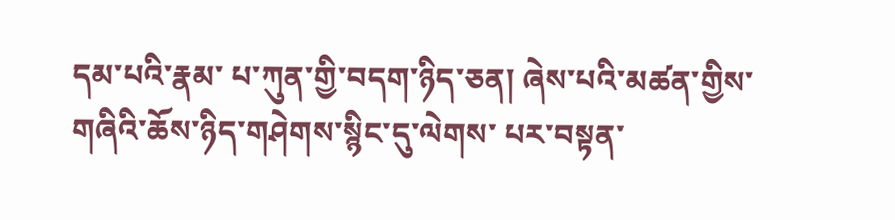དམ་པའི་རྣམ་ པ་ཀུན་གྱི་བདག་ཉིད་ཅན། ཞེས་པའི་མཚན་གྱིས་གཞིའི་ཆོས་ཉིད་གཤེགས་སྙིང་དུ་ལེགས་ པར་བསྟན་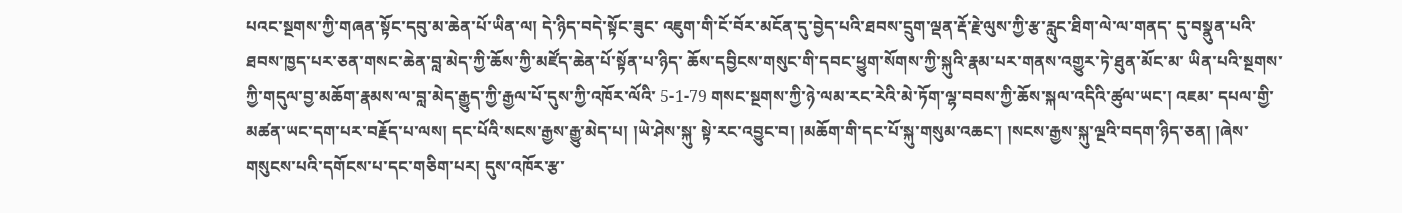པའང་སྔགས་ཀྱི་གཞན་སྟོང་དབུ་མ་ཆེན་པོ་ཡིན་ལ། དེ་ཉིད་བདེ་སྟོང་ཟུང་ འཇུག་གི་ངོ་བོར་མངོན་དུ་བྱེད་པའི་ཐབས་དྲུག་ལྡན་རྡོ་རྗེ་ལུས་ཀྱི་རྩ་རླུང་ཐིག་ལེ་ལ་གནད་ དུ་བསྣུན་པའི་ཐབས་ཁྱད་པར་ཅན་གསང་ཆེན་བླ་མེད་ཀྱི་ཆོས་ཀྱི་མཛོད་ཆེན་པོ་སྟོན་པ་ཉིད་ ཆོས་དབྱིངས་གསུང་གི་དབང་ཕྱུག་སོགས་ཀྱི་སྐུའི་རྣམ་པར་གནས་འགྱུར་ཏེ་ཐུན་མོང་མ་ ཡིན་པའི་སྔགས་ཀྱི་གདུལ་བྱ་མཆོག་རྣམས་ལ་བླ་མེད་རྒྱུད་ཀྱི་རྒྱལ་པོ་དུས་ཀྱི་འཁོར་ལོའི་ 5-1-79 གསང་སྔགས་ཀྱི་ཉེ་ལམ་རང་རེའི་མེ་ཏོག་ལྷ་བབས་ཀྱི་ཆོས་སྐལ་འདིའི་ཚུལ་ཡང་། འཇམ་ དཔལ་གྱི་མཚན་ཡང་དག་པར་བརྗོད་པ་ལས། དང་པོའི་སངས་རྒྱས་རྒྱུ་མེད་པ། །ཡེ་ཤེས་སྐུ་ སྟེ་རང་འབྱུང་བ། །མཆོག་གི་དང་པོ་སྐུ་གསུམ་འཆང་། །སངས་རྒྱས་སྐུ་ལྔའི་བདག་ཉིད་ཅན། །ཞེས་གསུངས་པའི་དགོངས་པ་དང་གཅིག་པར། དུས་འཁོར་རྩ་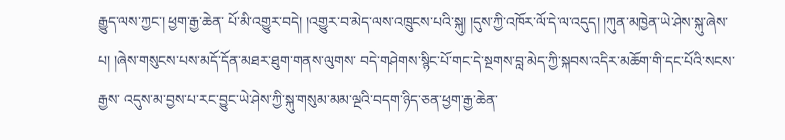རྒྱུད་ལས་ཀྱང་། ཕྱག་རྒྱ་ཆེན་ པོ་མི་འགྱུར་བདེ། །འགྱུར་བ་མེད་ལས་འཁྲུངས་པའི་སྐུ། །དུས་ཀྱི་འཁོར་ལོ་དེ་ལ་འདུད། །ཀུན་མཁྱེན་ཡེ་ཤེས་སྐུ་ཞེས་པ། །ཞེས་གསུངས་པས་མདོ་དོན་མཐར་ཐུག་གནས་ལུགས་ བདེ་གཤེགས་སྙིང་པོ་གང་དེ་སྔགས་བླ་མེད་ཀྱི་སྐབས་འདིར་མཆོག་གི་དང་པོའི་སངས་རྒྱས་ འདུས་མ་བྱས་པ་རང་བྱུང་ཡེ་ཤེས་ཀྱི་སྐུ་གསུམ་མམ་ལྔའི་བདག་ཉིད་ཅན་ཕྱག་རྒྱ་ཆེན་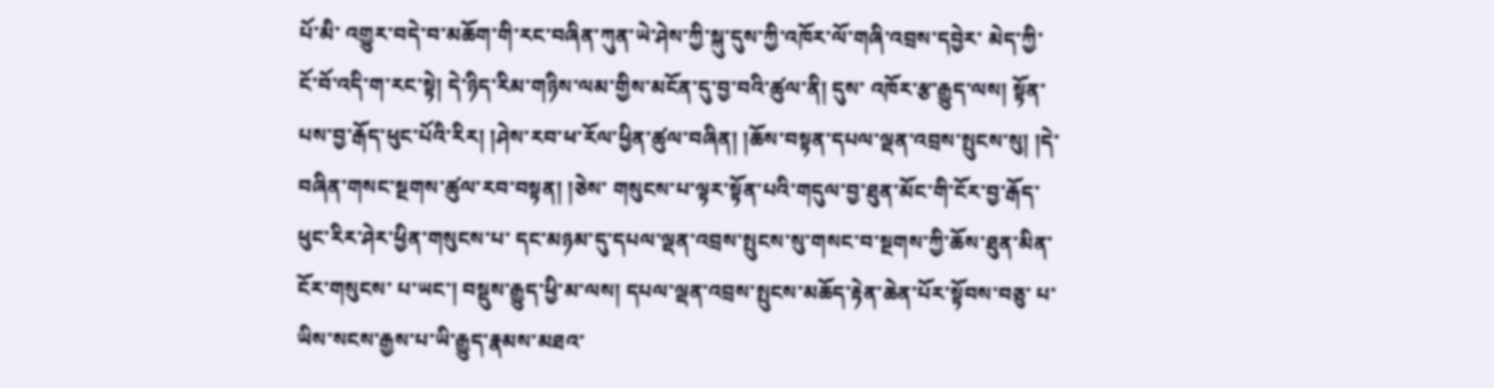པོ་མི་ འགྱུར་བདེ་བ་མཆོག་གི་རང་བཞིན་ཀུན་ཡེ་ཤེས་ཀྱི་སྐུ་དུས་ཀྱི་འཁོར་ལོ་གཞི་འབྲས་དབྱེར་ མེད་ཀྱི་ངོ་བོ་འདི་ག་རང་སྟེ། དེ་ཉིད་རིམ་གཉིས་ལམ་གྱིས་མངོན་དུ་བྱ་བའི་ཚུལ་ནི། དུས་ འཁོར་རྩ་རྒྱུད་ལས། སྟོན་པས་བྱ་རྒོད་ཕུང་པོའི་རིར། །ཤེས་རབ་ཕ་རོལ་ཕྱིན་ཚུལ་བཞིན། །ཆོས་བསྟན་དཔལ་ལྡན་འབྲས་སྤུངས་སུ། །དེ་བཞིན་གསང་སྔགས་ཚུལ་རབ་བསྟན། །ཅེས་ གསུངས་པ་ལྟར་སྟོན་པའི་གདུལ་བྱ་ཐུན་མོང་གི་ངོར་བྱ་རྒོད་ཕུང་རིར་ཤེར་ཕྱིན་གསུངས་པ་ དང་མཉམ་དུ་དཔལ་ལྡན་འབྲས་སྤུངས་སུ་གསང་བ་སྔགས་ཀྱི་ཆོས་ཐུན་མིན་ངོར་གསུངས་ པ་ཡང་། བསྡུས་རྒྱུད་ཕྱི་མ་ལས། དཔལ་ལྡན་འབྲས་སྤུངས་མཆོད་རྟེན་ཆེན་པོར་སྟོབས་བཅུ་ པ་ཡིས་སངས་རྒྱས་པ་ཡི་རྒྱུད་རྣམས་མཐའ་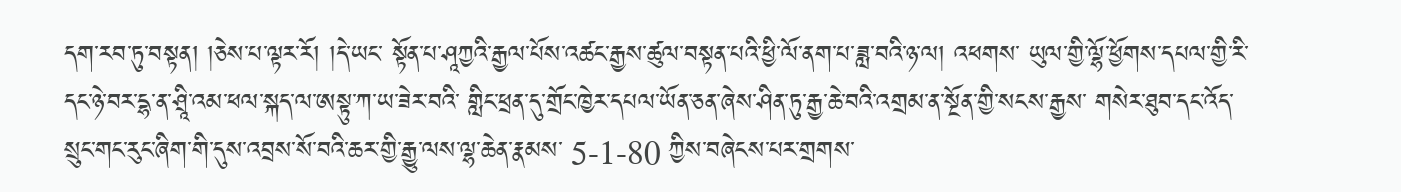དག་རབ་ཏུ་བསྟན། །ཅེས་པ་ལྟར་རོ། །དེ་ཡང་ སྟོན་པ་ཤཱཀྱའི་རྒྱལ་པོས་འཚང་རྒྱས་ཚུལ་བསྟན་པའི་ཕྱི་ལོ་ནག་པ་ཟླ་བའི་ཉ་ལ། འཕགས་ ཡུལ་གྱི་ལྷོ་ཕྱོགས་དཔལ་གྱི་རི་དང་ཉེ་བར་དྷ་ན་ཤྲཱི་འམ་ཕལ་སྐད་ལ་ཨསྟུ་ཀ་ཡ་ཟེར་བའི་ གླིང་ཕྲན་དུ་གྲོང་ཁྱེར་དཔལ་ཡོན་ཅན་ཞེས་ཤིན་ཏུ་རྒྱ་ཆེ་བའི་འགྲམ་ན་སྔོན་གྱི་སངས་རྒྱས་ གསེར་ཐུབ་དང་འོད་སྲུང་གང་རུང་ཞིག་གི་དུས་འབྲས་སོ་བའི་ཆར་གྱི་རྒྱུ་ལས་ལྷ་ཆེན་རྣམས་ 5-1-80 ཀྱིས་བཞེངས་པར་གྲགས་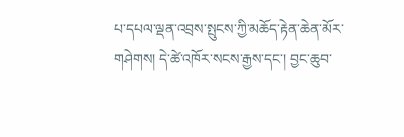པ་དཔལ་ལྡན་འབྲས་སྤུངས་ཀྱི་མཆོད་རྟེན་ཆེན་མོར་གཤེགས། དེ་ཚེ་འཁོར་སངས་རྒྱས་དང་། བྱང་ཆུབ་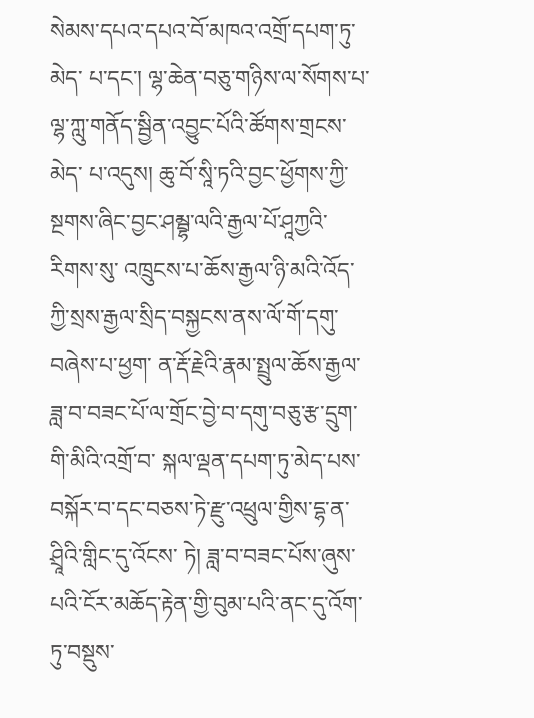སེམས་དཔའ་དཔའ་བོ་མཁའ་འགྲོ་དཔག་ཏུ་མེད་ པ་དང་། ལྷ་ཆེན་བཅུ་གཉིས་ལ་སོགས་པ་ལྷ་ཀླུ་གནོད་སྦྱིན་འབྱུང་པོའི་ཚོགས་གྲངས་མེད་ པ་འདུས། ཆུ་བོ་སཱི་ཏའི་བྱང་ཕྱོགས་ཀྱི་སྔགས་ཞིང་བྱང་ཤམྦྷ་ལའི་རྒྱལ་པོ་ཤཱཀྱའི་རིགས་སུ་ འཁྲུངས་པ་ཆོས་རྒྱལ་ཉི་མའི་འོད་ཀྱི་སྲས་རྒྱལ་སྲིད་བསྐྱངས་ནས་ལོ་གོ་དགུ་བཞེས་པ་ཕྱག་ ན་རྡོ་རྗེའི་རྣམ་སྤྲུལ་ཆོས་རྒྱལ་ཟླ་བ་བཟང་པོ་ལ་གྲོང་བྱེ་བ་དགུ་བཅུ་རྩ་དྲུག་གི་མིའི་འགྲོ་བ་ སྐལ་ལྡན་དཔག་ཏུ་མེད་པས་བསྐོར་བ་དང་བཅས་ཏེ་རྫུ་འཕྲུལ་གྱིས་དྷ་ན་ཤྲཱིའི་གླིང་དུ་འོངས་ ཏེ། ཟླ་བ་བཟང་པོས་ཞུས་པའི་ངོར་མཆོད་རྟེན་གྱི་བུམ་པའི་ནང་དུ་འོག་ཏུ་བསྡུས་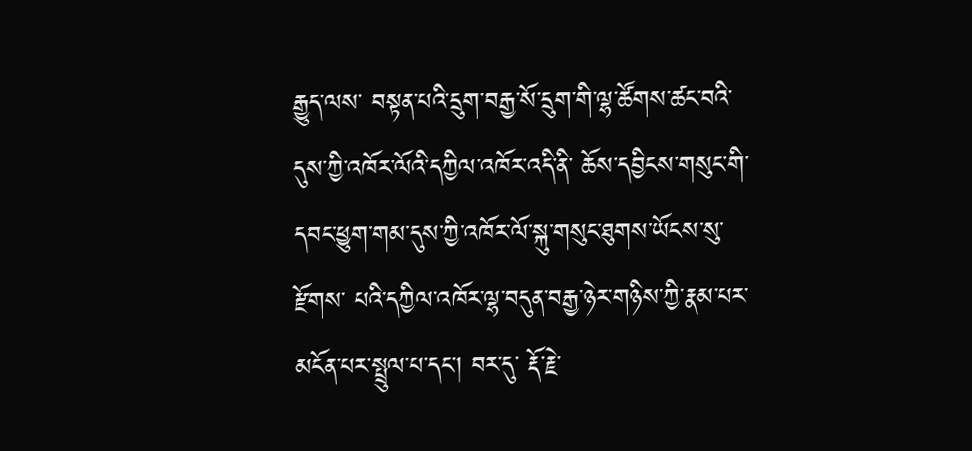རྒྱུད་ལས་ བསྟན་པའི་དྲུག་བརྒྱ་སོ་དྲུག་གི་ལྷ་ཚོགས་ཚང་བའི་དུས་ཀྱི་འཁོར་ལོའི་དཀྱིལ་འཁོར་འདི་ནི་ ཆོས་དབྱིངས་གསུང་གི་དབང་ཕྱུག་གམ་དུས་ཀྱི་འཁོར་ལོ་སྐུ་གསུང་ཐུགས་ཡོངས་སུ་རྫོགས་ པའི་དཀྱིལ་འཁོར་ལྷ་བདུན་བརྒྱ་ཉེར་གཉིས་ཀྱི་རྣམ་པར་མངོན་པར་སྤྲུལ་པ་དང་། བར་དུ་ རྡོ་རྗེ་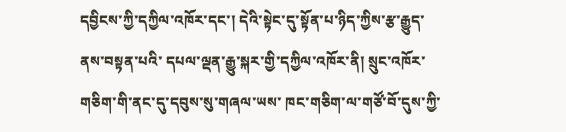དབྱིངས་ཀྱི་དཀྱིལ་འཁོར་དང་། དེའི་སྟེང་དུ་སྟོན་པ་ཉིད་ཀྱིས་རྩ་རྒྱུད་ནས་བསྟན་པའི་ དཔལ་ལྡན་རྒྱུ་སྐར་གྱི་དཀྱིལ་འཁོར་ནི། སྲུང་འཁོར་གཅིག་གི་ནང་དུ་དབུས་སུ་གཞལ་ཡས་ ཁང་གཅིག་ལ་གཙོ་བོ་དུས་ཀྱི་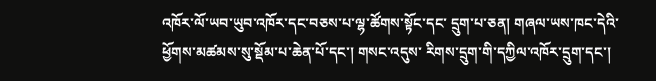འཁོར་ལོ་ཡབ་ཡུབ་འཁོར་དང་བཅས་པ་ལྷ་ཚོགས་སྟོང་དང་ དྲུག་པ་ཅན། གཞལ་ཡས་ཁང་དེའི་ཕྱོགས་མཚམས་སུ་སྡོམ་པ་ཆེན་པོ་དང་། གསང་འདུས་ རིགས་དྲུག་གི་དཀྱིལ་འཁོར་དྲུག་དང་།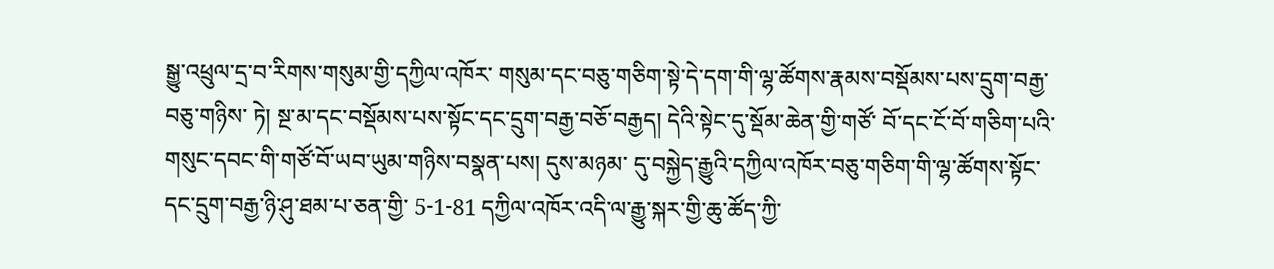སྒྱུ་འཕྲུལ་དྲ་བ་རིགས་གསུམ་གྱི་དཀྱིལ་འཁོར་ གསུམ་དང་བཅུ་གཅིག་སྟེ་དེ་དག་གི་ལྷ་ཚོགས་རྣམས་བསྡོམས་པས་དྲུག་བརྒྱ་བཅུ་གཉིས་ ཏེ། སྔ་མ་དང་བསྡོམས་པས་སྟོང་དང་དྲུག་བརྒྱ་བཅོ་བརྒྱད། དེའི་སྟེང་དུ་སྡོམ་ཆེན་གྱི་གཙོ་ བོ་དང་ངོ་བོ་གཅིག་པའི་གསུང་དབང་གི་གཙོ་བོ་ཡབ་ཡུམ་གཉིས་བསྣན་པས། དུས་མཉམ་ དུ་བསྐྱེད་རྒྱུའི་དཀྱིལ་འཁོར་བཅུ་གཅིག་གི་ལྷ་ཚོགས་སྟོང་དང་དྲུག་བརྒྱ་ཉི་ཤུ་ཐམ་པ་ཅན་གྱི་ 5-1-81 དཀྱིལ་འཁོར་འདི་ལ་རྒྱུ་སྐར་གྱི་ཆུ་ཚོད་ཀྱི་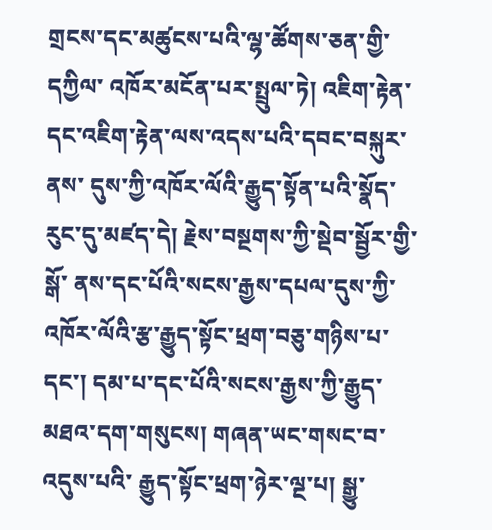གྲངས་དང་མཚུངས་པའི་ལྷ་ཚོགས་ཅན་གྱི་དཀྱིལ་ འཁོར་མངོན་པར་སྤྲུལ་ཏེ། འཇིག་རྟེན་དང་འཇིག་རྟེན་ལས་འདས་པའི་དབང་བསྐུར་ནས་ དུས་ཀྱི་འཁོར་ལོའི་རྒྱུད་སྟོན་པའི་སྣོད་རུང་དུ་མཛད་དེ། རྗེས་བསྔགས་ཀྱི་སྡེབ་སྦྱོར་གྱི་སྒོ་ ནས་དང་པོའི་སངས་རྒྱས་དཔལ་དུས་ཀྱི་འཁོར་ལོའི་རྩ་རྒྱུད་སྟོང་ཕྲག་བཅུ་གཉིས་པ་དང་། དམ་པ་དང་པོའི་སངས་རྒྱས་ཀྱི་རྒྱུད་མཐའ་དག་གསུངས། གཞན་ཡང་གསང་བ་འདུས་པའི་ རྒྱུད་སྟོང་ཕྲག་ཉེར་ལྔ་པ། སྒྱུ་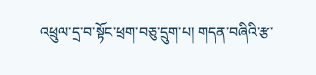འཕྲུལ་དྲ་བ་སྟོང་ཕྲག་བཅུ་དྲུག་པ། གདན་བཞིའི་རྩ་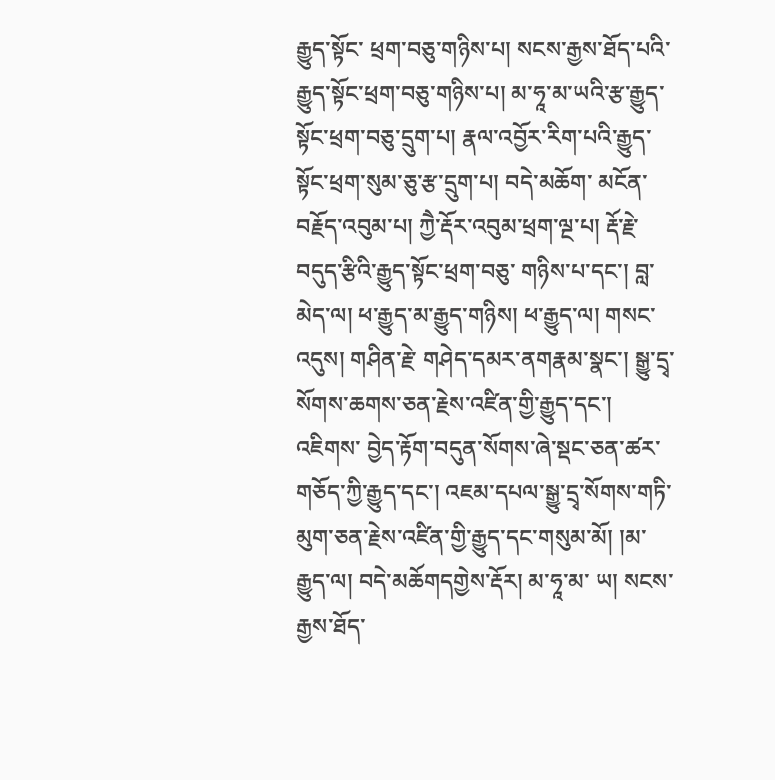རྒྱུད་སྟོང་ ཕྲག་བཅུ་གཉིས་པ། སངས་རྒྱས་ཐོད་པའི་རྒྱུད་སྟོང་ཕྲག་བཅུ་གཉིས་པ། མ་ཧཱ་མ་ཡའི་རྩ་རྒྱུད་ སྟོང་ཕྲག་བཅུ་དྲུག་པ། རྣལ་འབྱོར་རིག་པའི་རྒྱུད་སྟོང་ཕྲག་སུམ་ཅུ་རྩ་དྲུག་པ། བདེ་མཆོག་ མངོན་བརྗོད་འབུམ་པ། ཀྱཻ་རྡོར་འབུམ་ཕྲག་ལྔ་པ། རྡོ་རྗེ་བདུད་རྩིའི་རྒྱུད་སྟོང་ཕྲག་བཅུ་ གཉིས་པ་དང་། བླ་མེད་ལ། ཕ་རྒྱུད་མ་རྒྱུད་གཉིས། ཕ་རྒྱུད་ལ། གསང་འདུས། གཤིན་རྗེ་ གཤེད་དམར་ནགརྣམ་སྣང་། སྒྱུ་དྲྭ་སོགས་ཆགས་ཅན་རྗེས་འཛིན་གྱི་རྒྱུད་དང་། འཇིགས་ བྱེད་རྟོག་བདུན་སོགས་ཞེ་སྡང་ཅན་ཚར་གཅོད་ཀྱི་རྒྱུད་དང་། འཇམ་དཔལ་སྒྱུ་དྲྭ་སོགས་གཏི་ མུག་ཅན་རྗེས་འཛིན་གྱི་རྒྱུད་དང་གསུམ་མོ། །མ་རྒྱུད་ལ། བདེ་མཆོགདགྱེས་རྡོར། མ་ཧཱ་མ་ ཡ། སངས་རྒྱས་ཐོད་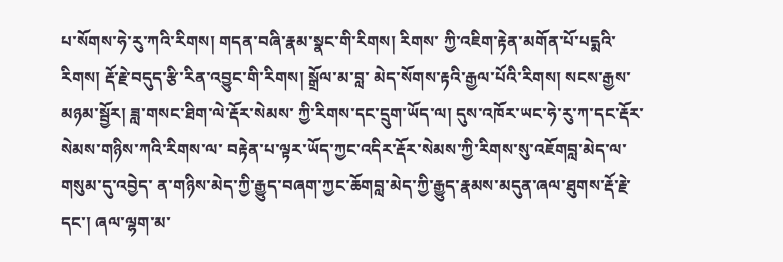པ་སོགས་ཧེ་རུ་ཀའི་རིགས། གདན་བཞི་རྣམ་སྣང་གི་རིགས། རིགས་ ཀྱི་འཇིག་རྟེན་མགོན་པོ་པདྨའི་རིགས། རྡོ་རྗེ་བདུད་རྩི་རིན་འབྱུང་གི་རིགས། སྒྲོལ་མ་བླ་ མེད་སོགས་རྟའི་རྒྱལ་པོའི་རིགས། སངས་རྒྱས་མཉམ་སྦྱོར། ཟླ་གསང་ཐིག་ལེ་རྡོར་སེམས་ ཀྱི་རིགས་དང་དྲུག་ཡོད་ལ། དུས་འཁོར་ཡང་ཧེ་རུ་ཀ་དང་རྡོར་སེམས་གཉིས་ཀའི་རིགས་ལ་ བརྟེན་པ་ལྟར་ཡོད་ཀྱང་འདིར་རྡོར་སེམས་ཀྱི་རིགས་སུ་འཇོགབླ་མེད་ལ་གསུམ་དུ་འབྱེད་ ན་གཉིས་མེད་ཀྱི་རྒྱུད་བཞག་ཀྱང་ཆོགབླ་མེད་ཀྱི་རྒྱུད་རྣམས་མདུན་ཞལ་ཐུགས་རྡོ་རྗེ་དང་། ཞལ་ལྷག་མ་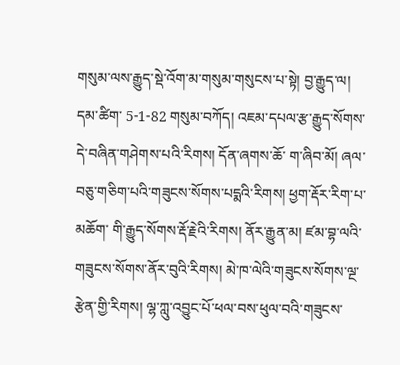གསུམ་ལས་རྒྱུད་སྡེ་འོག་མ་གསུམ་གསུངས་པ་སྟེ། བྱ་རྒྱུད་ལ། དམ་ཚིག་ 5-1-82 གསུམ་བཀོད། འཇམ་དཔལ་རྩ་རྒྱུད་སོགས་དེ་བཞིན་གཤེགས་པའི་རིགས། དོན་ཞགས་ཆོ་ ག་ཞིབ་མོ། ཞལ་བཅུ་གཅིག་པའི་གཟུངས་སོགས་པདྨའི་རིགས། ཕྱག་རྡོར་རིག་པ་མཆོག་ གི་རྒྱུད་སོགས་རྡོ་རྗེའི་རིགས། ནོར་རྒྱུན་མ། ཛམ་བྷ་ལའི་གཟུངས་སོགས་ནོར་བུའི་རིགས། མེ་ཁ་ལེའི་གཟུངས་སོགས་ལྔ་རྩེན་གྱི་རིགས། ལྷ་ཀླུ་འབྱུང་པོ་ཕལ་བས་ཕུལ་བའི་གཟུངས་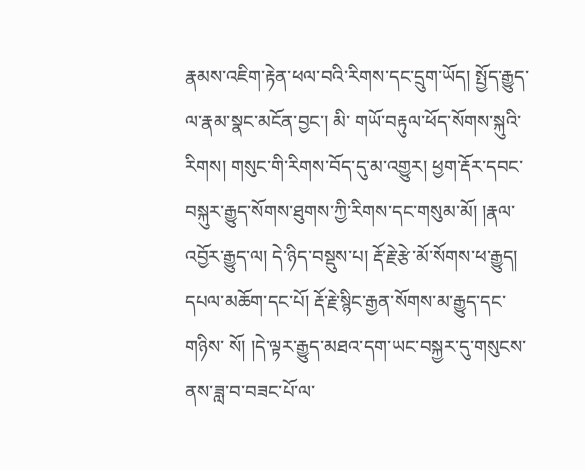རྣམས་འཇིག་རྟེན་ཕལ་བའི་རིགས་དང་དྲུག་ཡོད། སྤྱོད་རྒྱུད་ལ་རྣམ་སྣང་མངོན་བྱང་། མི་ གཡོ་བརྟུལ་ཕོད་སོགས་སྐུའི་རིགས། གསུང་གི་རིགས་བོད་དུ་མ་འགྱུར། ཕྱག་རྡོར་དབང་ བསྐུར་རྒྱུད་སོགས་ཐུགས་ཀྱི་རིགས་དང་གསུམ་མོ། །རྣལ་འབྱོར་རྒྱུད་ལ། དེ་ཉིད་བསྡུས་པ། རྡོ་རྗེ་རྩེ་མོ་སོགས་ཕ་རྒྱུད། དཔལ་མཆོག་དང་པོ། རྡོ་རྗེ་སྙིང་རྒྱན་སོགས་མ་རྒྱུད་དང་གཉིས་ སོ། །དེ་ལྟར་རྒྱུད་མཐའ་དག་ཡང་བསྐྱར་དུ་གསུངས་ནས་ཟླ་བ་བཟང་པོ་ལ་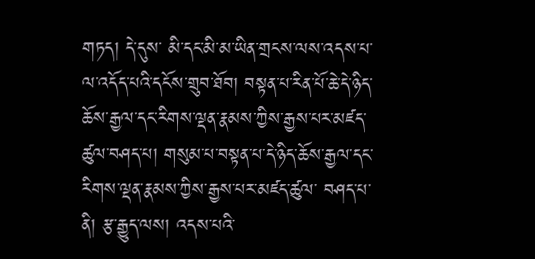གཏད། དེ་དུས་ མི་དང་མི་མ་ཡིན་གྲངས་ལས་འདས་པ་ལ་འདོད་པའི་དངོས་གྲུབ་ཐོབ། བསྟན་པ་རིན་པོ་ཆེ་དེ་ཉིད་ཆོས་རྒྱལ་དང་རིགས་ལྡན་རྣམས་ཀྱིས་རྒྱས་པར་མཛད་ཚུལ་བཤད་པ། གསུམ་པ་བསྟན་པ་དེ་ཉིད་ཆོས་རྒྱལ་དང་རིགས་ལྡན་རྣམས་ཀྱིས་རྒྱས་པར་མཛད་ཚུལ་ བཤད་པ་ནི། རྩ་རྒྱུད་ལས། འདས་པའི་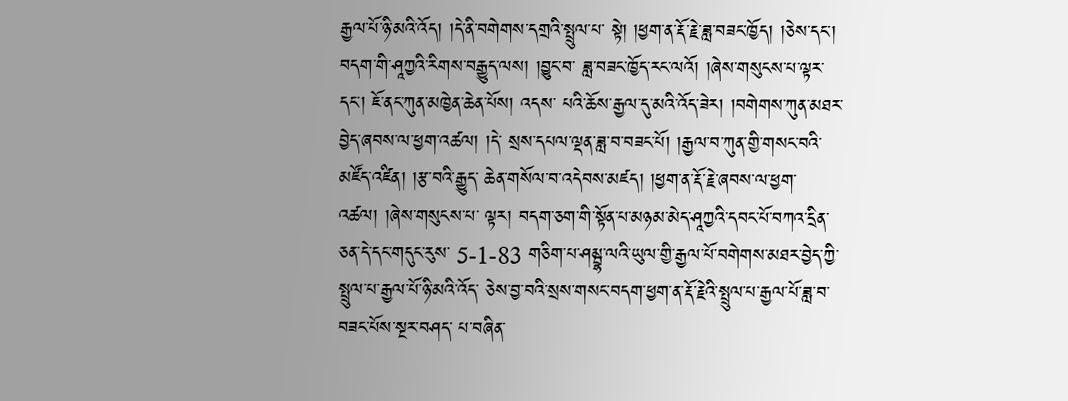རྒྱལ་པོ་ཉི་མའི་འོད། །དེ་ནི་བགེགས་དགྲའི་སྤྲུལ་པ་ སྟེ། །ཕྱག་ན་རྡོ་རྗེ་ཟླ་བཟང་ཁྱོད། །ཅེས་དང་། བདག་གི་ཤཱཀྱའི་རིགས་བརྒྱུད་ལས། །བྱུང་བ་ ཟླ་བཟང་ཁྱོད་རང་ལའོ། །ཞེས་གསུངས་པ་ལྟར་དང་། ཇོ་ནང་ཀུན་མཁྱེན་ཆེན་པོས། འདས་ པའི་ཆོས་རྒྱལ་དུ་མའི་འོད་ཟེར། །བགེགས་ཀུན་མཐར་བྱེད་ཞབས་ལ་ཕྱག་འཚལ། །དེ་ སྲས་དཔལ་ལྡན་ཟླ་བ་བཟང་པོ། །རྒྱལ་བ་ཀུན་གྱི་གསང་བའི་མཛོད་འཛིན། །རྩ་བའི་རྒྱུད་ ཆེན་གསོལ་བ་འདེབས་མཛད། །ཕྱག་ན་རྡོ་རྗེ་ཞབས་ལ་ཕྱག་འཚལ། །ཞེས་གསུངས་པ་ ལྟར། བདག་ཅག་གི་སྟོན་པ་མཉམ་མེད་ཤཱཀྱའི་དབང་པོ་བཀའ་དྲིན་ཅན་དེ་དང་གདུང་རུས་ 5-1-83 གཅིག་པ་ཤམྦྷ་ལའི་ཡུལ་གྱི་རྒྱལ་པོ་བགེགས་མཐར་བྱེད་ཀྱི་སྤྲུལ་པ་རྒྱལ་པོ་ཉི་མའི་འོད་ ཅེས་བྱ་བའི་སྲས་གསང་བདག་ཕྱག་ན་རྡོ་རྗེའི་སྤྲུལ་པ་རྒྱལ་པོ་ཟླ་བ་བཟང་པོས་སྔར་བཤད་ པ་བཞིན་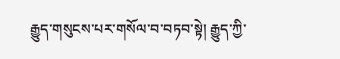རྒྱུད་གསུངས་པར་གསོལ་བ་བཏབ་སྟེ། རྒྱུད་ཀྱི་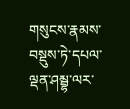གསུངས་རྣམས་བསྡུས་ཏེ་དཔལ་ ལྡན་ཤམྦྷ་ལར་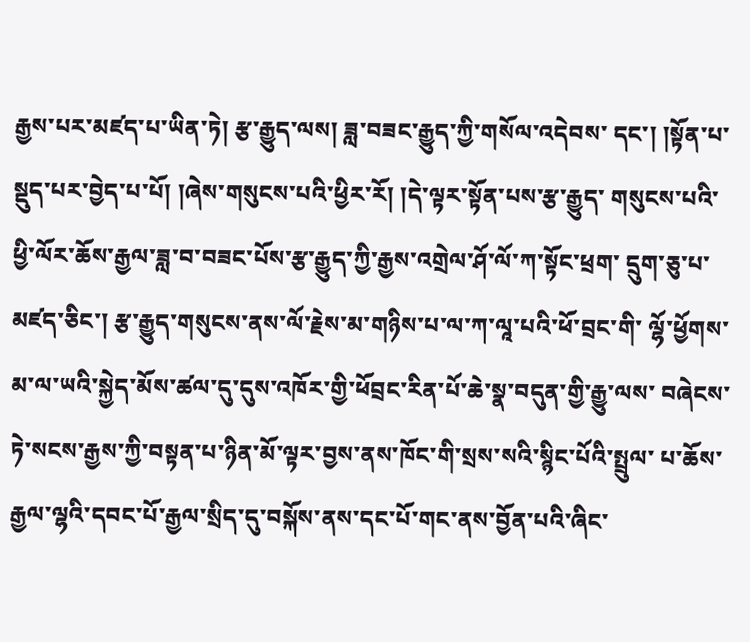རྒྱས་པར་མཛད་པ་ཡིན་ཏེ། རྩ་རྒྱུད་ལས། ཟླ་བཟང་རྒྱུད་ཀྱི་གསོལ་འདེབས་ དང་། །སྟོན་པ་སྡུད་པར་བྱེད་པ་པོ། །ཞེས་གསུངས་པའི་ཕྱིར་རོ། །དེ་ལྟར་སྟོན་པས་རྩ་རྒྱུད་ གསུངས་པའི་ཕྱི་ལོར་ཆོས་རྒྱལ་ཟླ་བ་བཟང་པོས་རྩ་རྒྱུད་ཀྱི་རྒྱས་འགྲེལ་ཤོ་ལོ་ཀ་སྟོང་ཕྲག་ དྲུག་ཅུ་པ་མཛད་ཅིང་། རྩ་རྒྱུད་གསུངས་ནས་ལོ་རྗེས་མ་གཉིས་པ་ལ་ཀ་ལཱ་པའི་ཕོ་བྲང་གི་ ལྷོ་ཕྱོགས་མ་ལ་ཡའི་སྐྱེད་མོས་ཚལ་དུ་དུས་འཁོར་གྱི་ཕོབྲང་རིན་པོ་ཆེ་སྣ་བདུན་གྱི་རྒྱུ་ལས་ བཞེངས་ཏེ་སངས་རྒྱས་ཀྱི་བསྟན་པ་ཉིན་མོ་ལྟར་བྱས་ནས་ཁོང་གི་སྲས་སའི་སྙིང་པོའི་སྤྲུལ་ པ་ཆོས་རྒྱལ་ལྷའི་དབང་པོ་རྒྱལ་སྲིད་དུ་བསྐོས་ནས་དང་པོ་གང་ནས་བྱོན་པའི་ཞིང་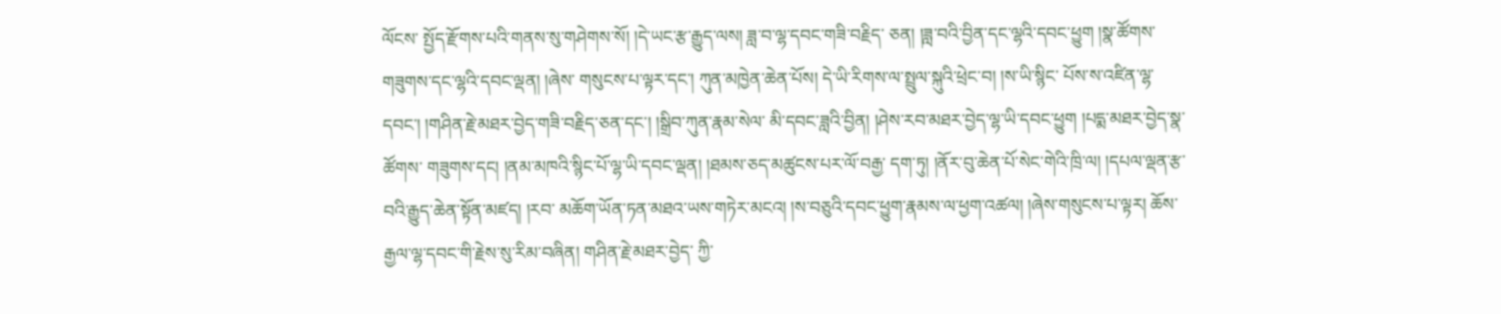ལོངས་ སྤྱོད་རྫོགས་པའི་གནས་སུ་གཤེགས་སོ། །དེ་ཡང་རྩ་རྒྱུད་ལས། ཟླ་བ་ལྷ་དབང་གཟི་བརྗིད་ ཅན། །ཟླ་བའི་བྱིན་དང་ལྷའི་དབང་ཕྱུག །སྣ་ཚོགས་གཟུགས་དང་ལྷའི་དབང་ལྡན། །ཞེས་ གསུངས་པ་ལྟར་དང་། ཀུན་མཁྱེན་ཆེན་པོས། དེ་ཡི་རིགས་ལ་སྤྲུལ་སྐུའི་ཕྲེང་བ། །ས་ཡི་སྙིང་ པོས་ས་འཛིན་ལྷ་དབང་། །གཤིན་རྗེ་མཐར་བྱེད་གཟི་བརྗིད་ཅན་དང་། །སྒྲིབ་ཀུན་རྣམ་སེལ་ མི་དབང་ཟླའི་བྱིན། །ཤེས་རབ་མཐར་བྱེད་ལྷ་ཡི་དབང་ཕྱུག །པདྨ་མཐར་བྱེད་སྣ་ཚོགས་ གཟུགས་དང། །ནམ་མཁའི་སྙིང་པོ་ལྷ་ཡི་དབང་ལྡན། །ཐམས་ཅད་མཚུངས་པར་ལོ་བརྒྱ་ དག་ཏུ། །ནོར་བུ་ཆེན་པོ་སེང་གེའི་ཁྲི་ལ། །དཔལ་ལྡན་རྩ་བའི་རྒྱུད་ཆེན་སྟོན་མཛད། །རབ་ མཆོག་ཡོན་ཏན་མཐའ་ཡས་གཏེར་མངའ། །ས་བཅུའི་དབང་ཕྱུག་རྣམས་ལ་ཕྱག་འཚལ། །ཞེས་གསུངས་པ་ལྟར། ཆོས་རྒྱལ་ལྷ་དབང་གི་རྗེས་སུ་རིམ་བཞིན། གཤིན་རྗེ་མཐར་བྱེད་ ཀྱི་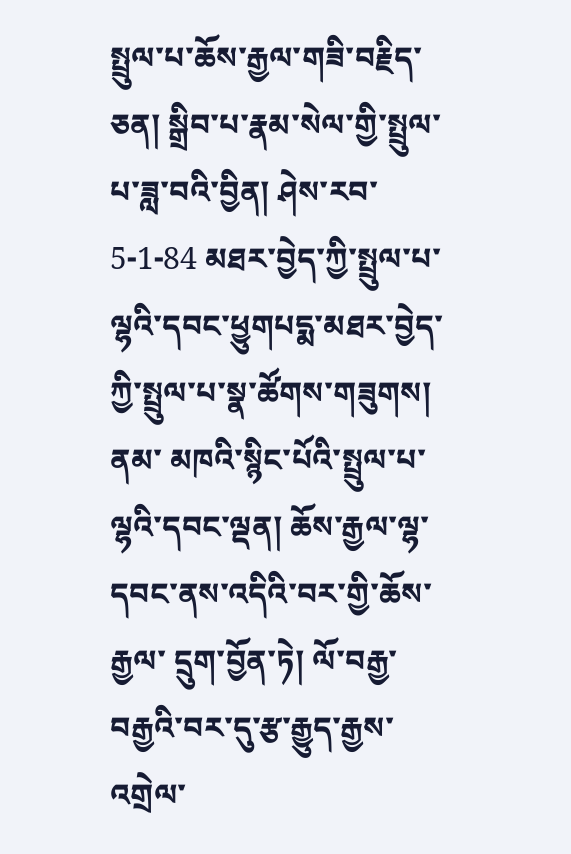སྤྲུལ་པ་ཆོས་རྒྱལ་གཟི་བརྗིད་ཅན། སྒྲིབ་པ་རྣམ་སེལ་གྱི་སྤྲུལ་པ་ཟླ་བའི་བྱིན། ཤེས་རབ་ 5-1-84 མཐར་བྱེད་ཀྱི་སྤྲུལ་པ་ལྷའི་དབང་ཕྱུགཔདྨ་མཐར་བྱེད་ཀྱི་སྤྲུལ་པ་སྣ་ཚོགས་གཟུགས། ནམ་ མཁའི་སྙིང་པོའི་སྤྲུལ་པ་ལྷའི་དབང་ལྡན། ཆོས་རྒྱལ་ལྷ་དབང་ནས་འདིའི་བར་གྱི་ཆོས་རྒྱལ་ དྲུག་བྱོན་ཏེ། ལོ་བརྒྱ་བརྒྱའི་བར་དུ་རྩ་རྒྱུད་རྒྱས་འགྲེལ་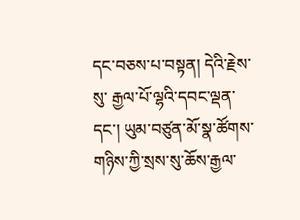དང་བཅས་པ་བསྟན། དེའི་རྗེས་སུ་ རྒྱལ་པོ་ལྷའི་དབང་ལྡན་དང་། ཡུམ་བཙུན་མོ་སྣ་ཚོགས་གཉིས་ཀྱི་སྲས་སུ་ཆོས་རྒྱལ་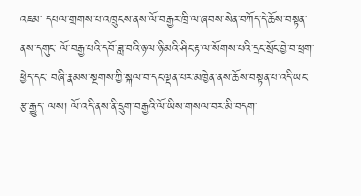འཇམ་ དཔལ་གྲགས་པ་འཁྲུངས་ནས་ལོ་བརྒྱར་ཁྲི་ལ་ཞབས་སེན་བཀོད་དེ་ཆོས་བསྟན་ནས་དགུང་ ལོ་བརྒྱ་པའི་དབོ་ཟླ་བའི་ཉ་ལ་ཉི་མའི་ཤིང་རྟ་ལ་སོགས་པའི་དྲང་སྲོང་བྱེ་བ་ཕྲག་ཕྱེད་དང་ བཞི་རྣམས་སྔགས་ཀྱི་སྐལ་བ་དང་ལྡན་པར་མཁྱེན་ནས་ཆོས་བསྟན་པ་འདི་ཡང་རྩ་རྒྱུད་ ལས། ལོ་འདི་ནས་ནི་དྲུག་བརྒྱའི་ལོ་ཡིས་གསལ་བར་མི་བདག་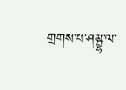གྲགས་པ་ཤམྦྷ་ལ་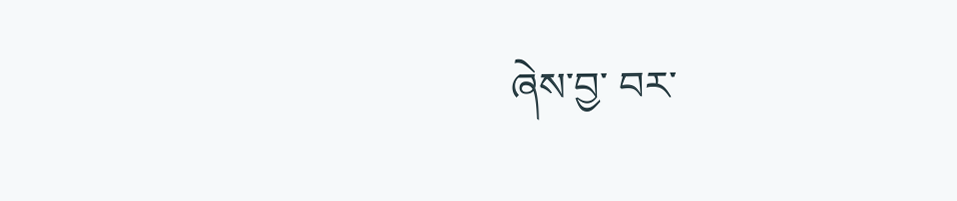ཞེས་བྱ་ བར་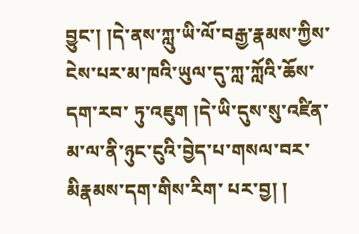བྱུང་། །དེ་ནས་ཀླུ་ཡི་ལོ་བརྒྱ་རྣམས་ཀྱིས་ངེས་པར་མ་ཁའི་ཡུལ་དུ་ཀླ་ཀློའི་ཆོས་དག་རབ་ ཏུ་འཇུག །དེ་ཡི་དུས་སུ་འཛིན་མ་ལ་ནི་ཉུང་ངུའི་བྱེད་པ་གསལ་བར་མིརྣམས་དག་གིས་རིག་ པར་བྱ། །